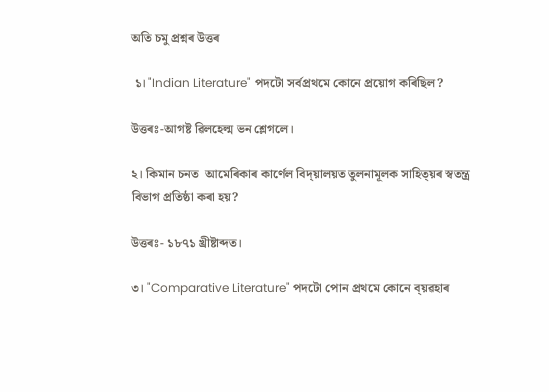অতি চমু প্ৰশ্নৰ উত্তৰ

 ১। "Indian Literature" পদটো সৰ্বপ্ৰথমে কোনে প্ৰয়োগ কৰিছিল?

উত্তৰঃ-আগষ্ট ৱিলহেল্ম ভন শ্লেগলে।

২। কিমান চনত  আমেৰিকাৰ কাৰ্ণেল বিদ্য়ালয়ত তুলনামূলক সাহিত্য়ৰ স্ৱতন্ত্ৰ বিভাগ প্ৰতিষ্ঠা কৰা হয়?

উত্তৰঃ- ১৮৭১ খ্ৰীষ্টাব্দত।

৩। "Comparative Literature" পদটো পোন প্ৰথমে কোনে ব্য়ৱহাৰ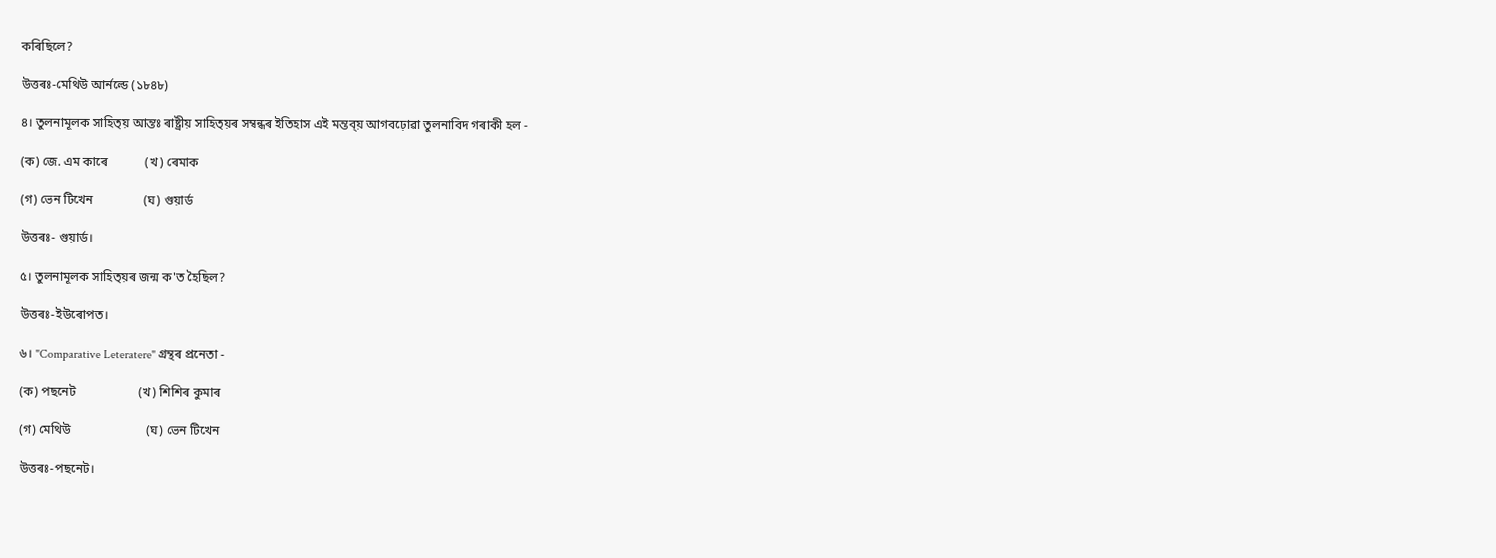কৰিছিলে?

উত্তৰঃ-মেথিউ আৰ্নল্ডে (১৮৪৮)

৪। তুলনামূলক সাহিত্য় আন্তঃ ৰাষ্ট্ৰীয় সাহিত্য়ৰ সম্বন্ধৰ ইতিহাস এই মন্তব্য় আগবঢ়োৱা তুলনাবিদ গৰাকী হল -

(ক) জে. এম কাৰে            (খ) ৰেমাক

(গ) ভেন টিখেন                (ঘ) গুয়াৰ্ড

উত্তৰঃ- গুয়াৰ্ড।

৫। তুলনামূলক সাহিত্য়ৰ জন্ম ক'ত হৈছিল?

উত্তৰঃ-ইউৰোপত।

৬। "Comparative Leteratere" গ্ৰন্থৰ প্ৰনেতা -

(ক) পছনেট                    (খ) শিশিৰ কুমাৰ

(গ) মেথিউ                        (ঘ) ভেন টিখেন

উত্তৰঃ-পছনেট।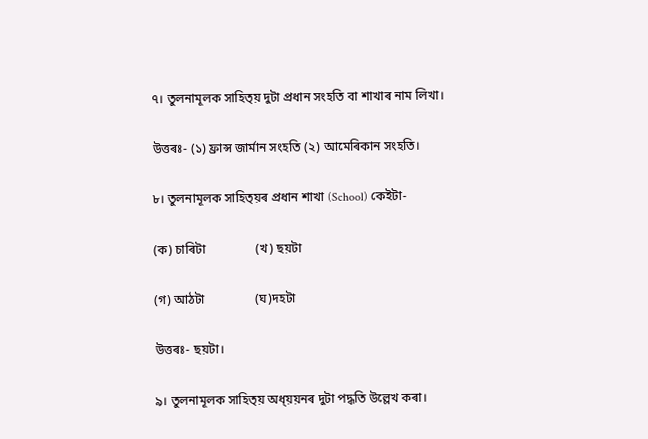৭। তুলনামূলক সাহিত্য় দুটা প্ৰধান সংহতি বা শাখাৰ নাম লিখা।

উত্তৰঃ- (১) ফ্ৰান্স জাৰ্মান সংহতি (২) আমেৰিকান সংহতি।

৮। তুলনামূলক সাহিত্য়ৰ প্ৰধান শাখা (School) কেইটা-

(ক) চাৰিটা                (খ) ছয়টা

(গ) আঠটা                (ঘ)দহটা

উত্তৰঃ- ছয়টা।

৯। তুলনামূলক সাহিত্য় অধ্য়য়নৰ দুটা পদ্ধতি উল্লেখ কৰা।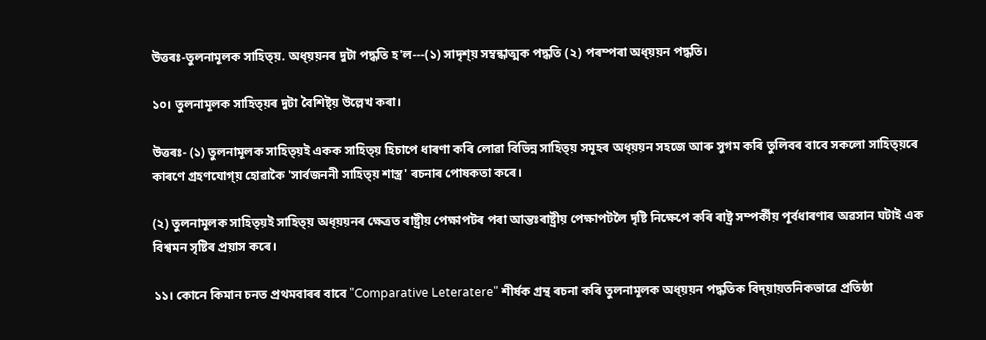উত্তৰঃ-তুলনামূলক সাহিত্য়. অধ্য়য়নৰ দুটা পদ্ধতি হ'ল---(১) সাদৃশ্য় সম্ৱন্ধাত্মক পদ্ধতি (২) পৰম্পৰা অধ্য়য়ন পদ্ধতি।

১০। তুলনামূলক সাহিত্য়ৰ দুটা বৈশিষ্ট্য় উল্লেখ কৰা।

উত্তৰঃ- (১) তুলনামূলক সাহিত্য়ই একক সাহিত্য় হিচাপে ধাৰণা কৰি লোৱা বিভিন্ন সাহিত্য় সমূহৰ অধ্য়য়ন সহজে আৰু সুগম কৰি তুলিবৰ বাবে সকলো সাহিত্য়ৰে কাৰণে গ্ৰহণযোগ্য় হোৱাকৈ 'সাৰ্বজননী সাহিত্য় শাস্ত্ৰ' ৰচনাৰ পোষকতা কৰে।

(২) তুলনামূলক সাহিত্য়ই সাহিত্য় অধ্য়য়নৰ ক্ষেত্ৰত ৰাষ্ট্ৰীয় পেক্ষাপটৰ পৰা আন্তঃৰাষ্ট্ৰীয় পেক্ষাপটলৈ দৃষ্টি নিক্ষেপে কৰি ৰাষ্ট্ৰ সম্পৰ্কীয় পূৰ্বধাৰণাৰ অৱসান ঘটাই এক বিশ্ৱমন সৃষ্টিৰ প্ৰয়াস কৰে।

১১। কোনে কিমান চনত প্ৰথমবাৰৰ বাবে "Comparative Leteratere" শীৰ্ষক গ্ৰন্থ ৰচনা কৰি তুলনামূলক অধ্য়য়ন পদ্ধতিক বিদ্য়ায়তনিকভাৱে প্ৰতিষ্ঠা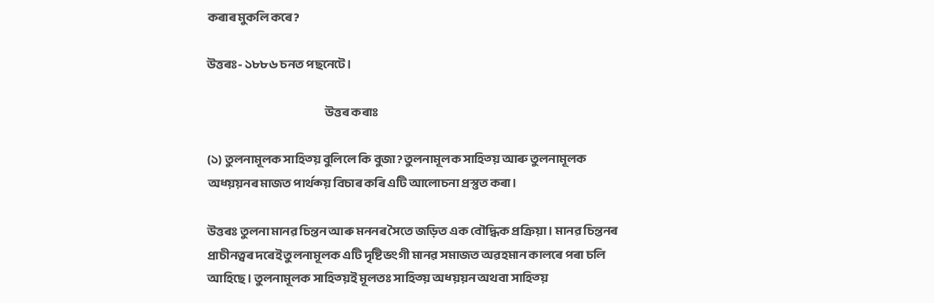কৰাৰ মুকলি কৰে?

উত্তৰঃ- ১৮৮৬ চনত পছনেটে।

                                                            উত্তৰ কৰাঃ

(১) তুলনামূলক সাহিত্য় বুলিলে কি বুজা? তুলনামূলক সাহিত্য় আৰু তুলনামূলক অধ্য়য়নৰ মাজত পাৰ্থক্য় বিচাৰ কৰি এটি আলোচনা প্ৰস্তুত কৰা।

উত্তৰঃ তুলনা মানৱ চিন্তন আৰু মননৰ সৈতে জড়িত এক বৌদ্ধিক প্ৰক্ৰিয়া। মানৱ চিন্তনৰ প্ৰাচীনত্বৰ দৰেই তুলনামূলক এটি দৃষ্টিভংগী মানৱ সমাজত অৱহমান কালৰে পৰা চলি আহিছে। তুলনামূলক সাহিত্য়ই মূলতঃ সাহিত্য় অধ্য়য়ন অথবা সাহিত্য়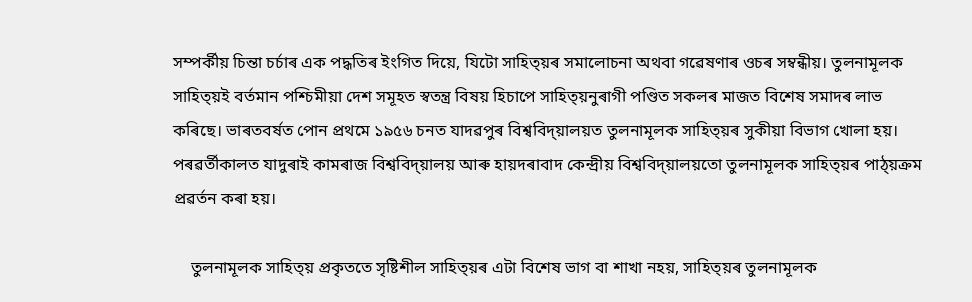সম্পৰ্কীয় চিন্তা চৰ্চাৰ এক পদ্ধতিৰ ইংগিত দিয়ে, যিটো সাহিত্য়ৰ সমালোচনা অথবা গৱেষণাৰ ওচৰ সম্বন্ধীয়। তুলনামূলক সাহিত্য়ই বৰ্তমান পশ্চিমীয়া দেশ সমূহত স্বতন্ত্ৰ বিষয় হিচাপে সাহিত্য়নুৰাগী পণ্ডিত সকলৰ মাজত বিশেষ সমাদৰ লাভ কৰিছে। ভাৰতবৰ্ষত পোন প্ৰথমে ১৯৫৬ চনত যাদৱপুৰ বিশ্ববিদ্য়ালয়ত তুলনামূলক সাহিত্য়ৰ সুকীয়া বিভাগ খোলা হয়। পৰৱৰ্তীকালত যাদুৰাই কামৰাজ বিশ্ববিদ্য়ালয় আৰু হায়দৰাবাদ কেন্দ্ৰীয় বিশ্ববিদ্য়ালয়তো তুলনামূলক সাহিত্য়ৰ পাঠ্য়ক্ৰম প্ৰৱৰ্তন কৰা হয়।

    তুলনামূলক সাহিত্য় প্ৰকৃততে সৃষ্টিশীল সাহিত্য়ৰ এটা বিশেষ ভাগ বা শাখা নহয়, সাহিত্য়ৰ তুলনামূলক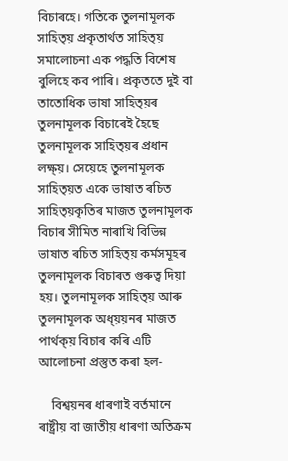বিচাৰহে। গতিকে তুলনামূলক সাহিত্য় প্ৰকৃতাৰ্থত সাহিত্য় সমালোচনা এক পদ্ধতি বিশেষ বুলিহে কব পাৰি। প্ৰকৃততে দুই বা তাতোধিক ভাষা সাহিত্য়ৰ তুলনামূলক বিচাৰেই হৈছে তুলনামূলক সাহিত্য়ৰ প্ৰধান লক্ষ্য়। সেয়েহে তুলনামূলক সাহিত্য়ত একে ভাষাত ৰচিত সাহিত্য়কৃতিৰ মাজত তুলনামূলক বিচাৰ সীমিত নাৰাখি বিভিন্ন ভাষাত ৰচিত সাহিত্য় কৰ্মসমূহৰ তুলনামূলক বিচাৰত গুৰুত্ব দিয়া হয়। তুলনামূলক সাহিত্য় আৰু তুলনামূলক অধ্য়য়নৰ মাজত পাৰ্থক্য় বিচাৰ কৰি এটি আলোচনা প্ৰস্তুত কৰা হল-

    বিশ্বয়নৰ ধাৰণাই বৰ্তমানে ৰাষ্ট্ৰীয় বা জাতীয় ধাৰণা অতিক্ৰম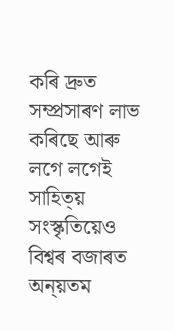কৰি দ্ৰুত সম্প্ৰসাৰণ লাভ কৰিছে আৰু লগে লগেই সাহিত্য় সংস্কৃতিয়েও বিশ্বৰ বজাৰত অন্য়তম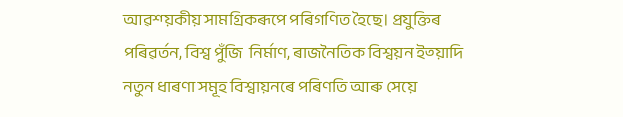আৱশ্য়কীয় সামগ্ৰিকৰূপে পৰিগণিত হৈছে। প্ৰযুক্তিৰ পৰিৱৰ্তন, বিশ্ব পুঁজি  নিৰ্মাণ, ৰাজনৈতিক বিশ্বয়ন ইত্য়াদি নতুন ধাৰণা সমূহ বিশ্বায়নৰে পৰিণতি আৰু সেয়ে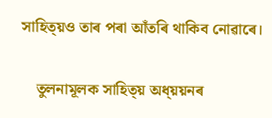সাহিত্য়ও তাৰ পৰা আঁতৰি থাকিব নোৱাৰে।

    তুলনামূলক সাহিত্য় অধ্য়য়নৰ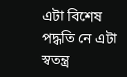এটা বিশেষ পদ্ধতি নে এটা স্বতন্ত্ৰ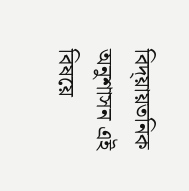বিদ্য়ায়তনিক অনুশাসন এই বিষয়ে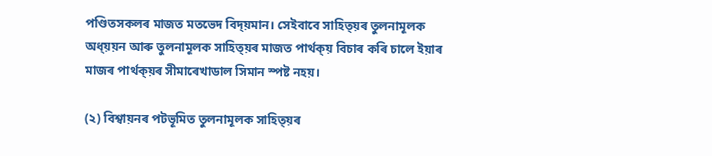পণ্ডিতসকলৰ মাজত মতভেদ বিদ্য়মান। সেইবাবে সাহিত্য়ৰ তুলনামূলক অধ্য়য়ন আৰু তুলনামূলক সাহিত্য়ৰ মাজত পাৰ্থক্য় বিচাৰ কৰি চালে ইয়াৰ মাজৰ পাৰ্থক্য়ৰ সীমাৰেখাডাল সিমান স্পষ্ট নহয়।

(২) বিশ্ৱায়নৰ পটভূমিত তুলনামূলক সাহিত্য়ৰ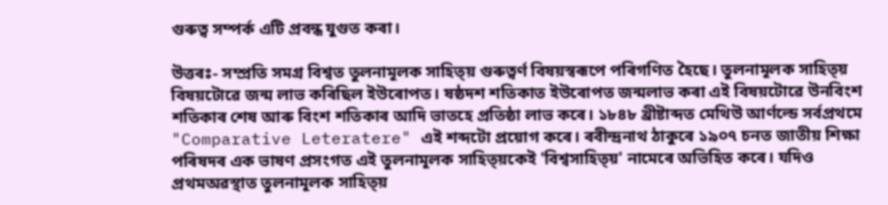গুৰুত্ৱ সম্পৰ্ক এটি প্ৰবন্ধ যুগুত কৰা।

উত্তৰঃ- সম্প্ৰতি সমগ্ৰ বিশ্বত তুলনামূলক সাহিত্য় গুৰুত্ৱৰ্ণ বিষয়স্ৱৰূপে পৰিগণিত হৈছে। তুলনামূলক সাহিত্য় বিষয়টোৱে জন্ম লাভ কৰিছিল ইউৰোপত। ষষ্ঠদশ শতিকাত ইউৰোপত জন্মলাভ কৰা এই বিষয়টোৱে উনবিংশ শতিকাৰ শেষ আৰু বিংশ শতিকাৰ আদি ভাতহে প্ৰতিষ্ঠা লাভ কৰে। ১৮৪৮ খ্ৰীষ্টাব্দত মেথিউ আৰ্ণল্ডে সৰ্বপ্ৰথমে "Comparative Leteratere" এই শব্দটো প্ৰয়োগ কৰে। ৰবীন্দ্ৰনাথ ঠাকুৰে ১৯০৭ চনত জাতীয় শিক্ষা পৰিষদৰ এক ভাষণ প্ৰসংগত এই তুলনামূলক সাহিত্য়কেই 'বিশ্ৱসাহিত্য়' নামেৰে অভিহিত কৰে। যদিও প্ৰথমঅৱস্থাত তুলনামূলক সাহিত্য়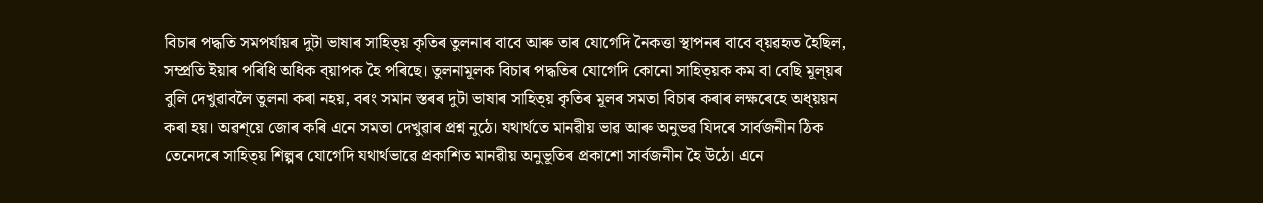বিচাৰ পদ্ধতি সমপৰ্যায়ৰ দুটা ভাষাৰ সাহিত্য় কৃতিৰ তুলনাৰ বাবে আৰু তাৰ যোগেদি নৈকত্তা স্থাপনৰ বাবে ব্য়ৱহৃত হৈছিল, সম্প্ৰতি ইয়াৰ পৰিধি অধিক ব্য়াপক হৈ পৰিছে। তুলনামূলক বিচাৰ পদ্ধতিৰ যোগেদি কোনো সাহিত্য়ক কম বা বেছি মূল্য়ৰ বুলি দেখুৱাবলৈ তুলনা কৰা নহয়, বৰং সমান স্তৰৰ দুটা ভাষাৰ সাহিত্য় কৃতিৰ মূলৰ সমতা বিচাৰ কৰাৰ লক্ষৰেহে অধ্য়য়ন কৰা হয়। অৱশ্য়ে জোৰ কৰি এনে সমতা দেখুৱাৰ প্ৰশ্ন নুঠে। যথাৰ্থতে মানৱীয় ভাৱ আৰু অনুভৱ যিদৰে সাৰ্বজনীন ঠিক তেনেদৰে সাহিত্য় শিল্পৰ যোগেদি যথাৰ্থভাৱে প্ৰকাশিত মানৱীয় অনুভূতিৰ প্ৰকাশো সাৰ্বজনীন হৈ উঠে। এনে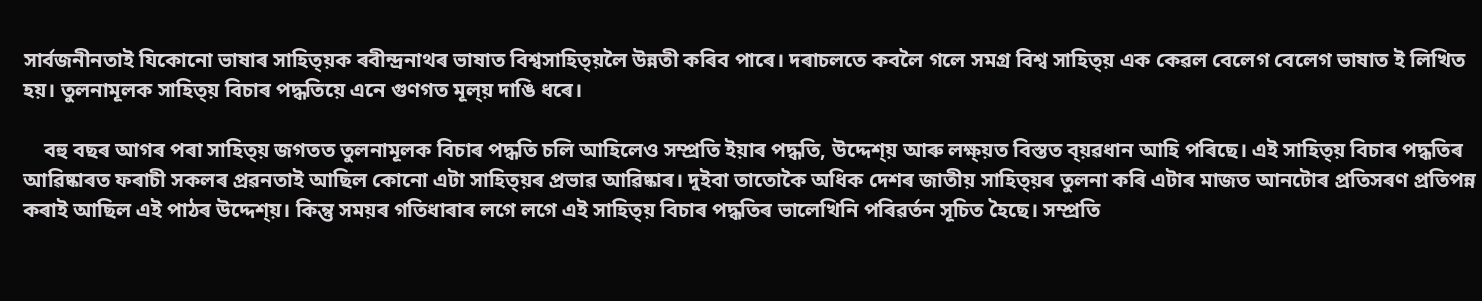সাৰ্বজনীনতাই যিকোনো ভাষাৰ সাহিত্য়ক ৰবীন্দ্ৰনাথৰ ভাষাত বিশ্বসাহিত্য়লৈ উন্নতী কৰিব পাৰে। দৰাচলতে কবলৈ গলে সমগ্ৰ বিশ্ব সাহিত্য় এক কেৱল বেলেগ বেলেগ ভাষাত ই লিখিত হয়। তুলনামূলক সাহিত্য় বিচাৰ পদ্ধতিয়ে এনে গুণগত মূল্য় দাঙি ধৰে।

    বহু বছৰ আগৰ পৰা সাহিত্য় জগতত তুলনামূলক বিচাৰ পদ্ধতি চলি আহিলেও সম্প্ৰতি ইয়াৰ পদ্ধতি, উদ্দেশ্য় আৰু লক্ষ্য়ত বিস্তত ব্য়ৱধান আহি পৰিছে। এই সাহিত্য় বিচাৰ পদ্ধতিৰ আৱিষ্কাৰত ফৰাচী সকলৰ প্ৰৱনতাই আছিল কোনো এটা সাহিত্য়ৰ প্ৰভাৱ আৱিষ্কাৰ। দুইবা তাতোকৈ অধিক দেশৰ জাতীয় সাহিত্য়ৰ তুলনা কৰি এটাৰ মাজত আনটোৰ প্ৰতিসৰণ প্ৰতিপন্ন কৰাই আছিল এই পাঠৰ উদ্দেশ্য়। কিন্তু সময়ৰ গতিধাৰাৰ লগে লগে এই সাহিত্য় বিচাৰ পদ্ধতিৰ ভালেখিনি পৰিৱৰ্তন সূচিত হৈছে। সম্প্ৰতি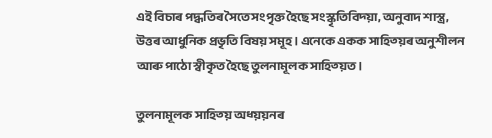এই বিচাৰ পদ্ধতিৰ সৈতে সংপৃক্ত হৈছে সংস্কৃতিবিদ্য়া, অনুবাদ শাস্ত্ৰ, উত্তৰ আধুনিক প্ৰভৃতি বিষয় সমূহ। এনেকে একক সাহিত্য়ৰ অনুশীলন আৰু পাঠো স্বীকৃত হৈছে তুলনামূলক সাহিত্য়ত।

তুলনামূলক সাহিত্য় অধ্য়য়নৰ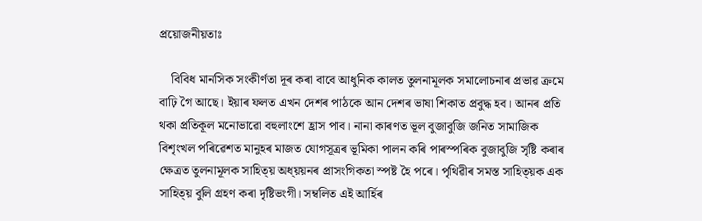প্ৰয়োজনীয়তাঃ

    বিবিধ মানসিক সংকীৰ্ণতা দূৰ কৰা বাবে আধুনিক কালত তুলনামূলক সমালোচনাৰ প্ৰভাৱ ক্ৰমে বাঢ়ি গৈ আছে। ইয়াৰ ফলত এখন দেশৰ পাঠকে আন দেশৰ ভাষা শিকাত প্ৰবুদ্ধ হব। আনৰ প্ৰতি থকা প্ৰতিকূল মনোভাৱো বহুলাংশে হ্ৰাস পাব। নানা কাৰণত ভূল বুজাবুজি জনিত সামাজিক বিশৃংখল পৰিৱেশত মানুহৰ মাজত যোগসূত্ৰৰ ভূমিকা পালন কৰি পাৰস্পৰিক বুজাবুজি সৃষ্টি কৰাৰ ক্ষেত্ৰত তুলনামূলক সাহিত্য় অধ্য়য়নৰ প্ৰাসংগিকতা স্পষ্ট হৈ পৰে। পৃথিৱীৰ সমস্ত সাহিত্য়ক এক সাহিত্য় বুলি গ্ৰহণ কৰা দৃষ্টিভংগী। সম্বলিত এই আৰ্হিৰ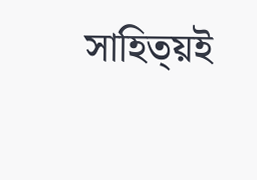সাহিত্য়ই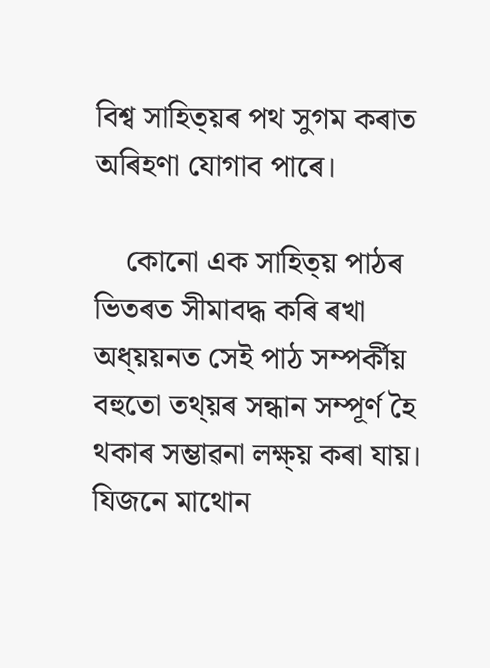বিশ্ব সাহিত্য়ৰ পথ সুগম কৰাত অৰিহণা যোগাব পাৰে।

    কোনো এক সাহিত্য় পাঠৰ ভিতৰত সীমাবদ্ধ কৰি ৰখা অধ্য়য়নত সেই পাঠ সম্পৰ্কীয় বহুতো তথ্য়ৰ সন্ধান সম্পূৰ্ণ হৈ থকাৰ সম্ভাৱনা লক্ষ্য় কৰা যায়। যিজনে মাথোন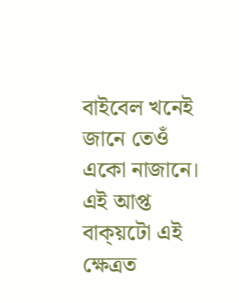বাইবেল খনেই জানে তেওঁ একো নাজানে। এই আপ্ত বাক্য়টো এই ক্ষেত্ৰত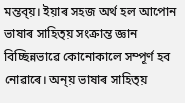মন্তব্য়। ইয়াৰ সহজ অৰ্থ হল আপোন ভাষাৰ সাহিত্য় সংক্ৰান্ত জ্ঞান বিচ্ছিন্নভাৱে কোনোকালে সম্পূৰ্ণ হব নোৱাৰে। অন্য় ভাষাৰ সাহিত্য়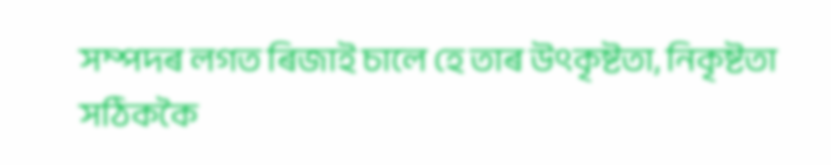সম্পদৰ লগত ৰিজাই চালে হে তাৰ উৎকৃষ্টতা, নিকৃষ্টতা সঠিককৈ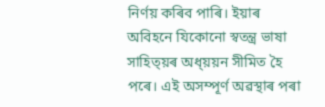নিৰ্ণয় কৰিব পাৰি। ইয়াৰ অবিহনে যিকোনো স্বতন্ত্ৰ ভাষা সাহিত্য়ৰ অধ্য়য়ন সীমিত হৈ পৰে। এই অসম্পূৰ্ণ অৱস্থাৰ পৰা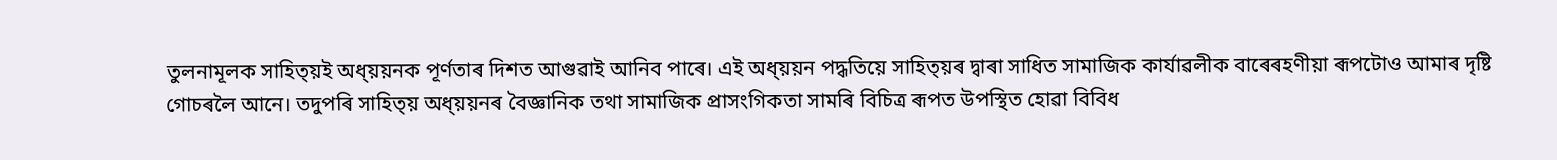তুলনামূলক সাহিত্য়ই অধ্য়য়নক পূৰ্ণতাৰ দিশত আগুৱাই আনিব পাৰে। এই অধ্য়য়ন পদ্ধতিয়ে সাহিত্য়ৰ দ্বাৰা সাধিত সামাজিক কাৰ্যাৱলীক বাৰেৰহণীয়া ৰূপটোও আমাৰ দৃষ্টি গোচৰলৈ আনে। তদুপৰি সাহিত্য় অধ্য়য়নৰ বৈজ্ঞানিক তথা সামাজিক প্ৰাসংগিকতা সামৰি বিচিত্ৰ ৰূপত উপস্থিত হোৱা বিবিধ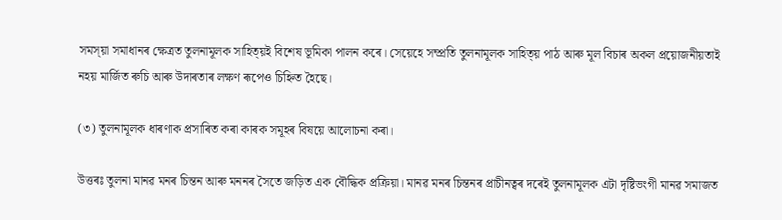সমস্য়া সমাধানৰ ক্ষেত্ৰত তুলনামূলক সাহিত্য়ই বিশেষ ভূমিকা পালন কৰে। সেয়েহে সম্প্ৰতি তুলনামূলক সাহিত্য় পাঠ আৰু মূল বিচাৰ অকল প্ৰয়োজনীয়তাই নহয় মাৰ্জিত ৰুচি আৰু উদাৰতাৰ লক্ষণ ৰূপেও চিহ্নিত হৈছে।

(৩) তুলনামূলক ধাৰণাক প্ৰসাৰিত কৰা কাৰক সমূহৰ বিষয়ে আলোচনা কৰা।

উত্তৰঃ তুলনা মানৱ মনৰ চিন্তন আৰু মননৰ সৈতে জড়িত এক বৌদ্ধিক প্ৰক্ৰিয়া। মানৱ মনৰ চিন্তনৰ প্ৰাচীনত্বৰ দৰেই তুলনামূলক এটা দৃষ্টিভংগী মানৱ সমাজত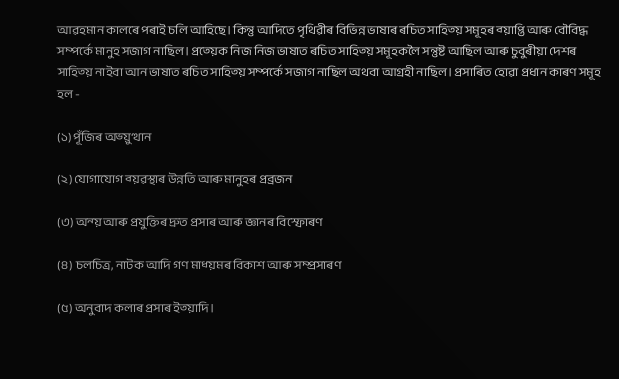আৱহমান কালৰে পৰাই চলি আহিছে। কিন্তু আদিতে পৃথিৱীৰ বিভিন্ন ভাষাৰ ৰচিত সাহিত্য় সমূহৰ ব্য়াপ্তি আৰু বৌবিদ্ধ সম্পৰ্কে মানুহ সজাগ নাছিল। প্ৰত্য়েক নিজ নিজ ভাষাত ৰচিত সাহিত্য় সমূহকলৈ সন্তুষ্ট আছিল আৰু চুবুৰীয়া দেশৰ সাহিত্য় নাইবা আন ভাষাত ৰচিত সাহিত্য় সম্পৰ্কে সজাগ নাছিল অথবা আগ্ৰহী নাছিল। প্ৰসাৰিত হোৱা প্ৰধান কাৰণ সমূহ হল -

(১) পূঁজিৰ অভ্য়ুত্থান

(২) যোগাযোগ ব্য়ৱস্থাৰ উন্নতি আৰু মানুহৰ প্ৰব্ৰজন

(৩) অন্য় আৰু প্ৰযুক্তিৰ দ্ৰুত প্ৰসাৰ আৰু জ্ঞানৰ বিস্ফোৰণ

(৪) চলচিত্ৰ, নাটক আদি গণ মাধ্য়মৰ বিকাশ আৰু সম্প্ৰসাৰণ

(৫) অনুবাদ কলাৰ প্ৰসাৰ ইত্য়াদি।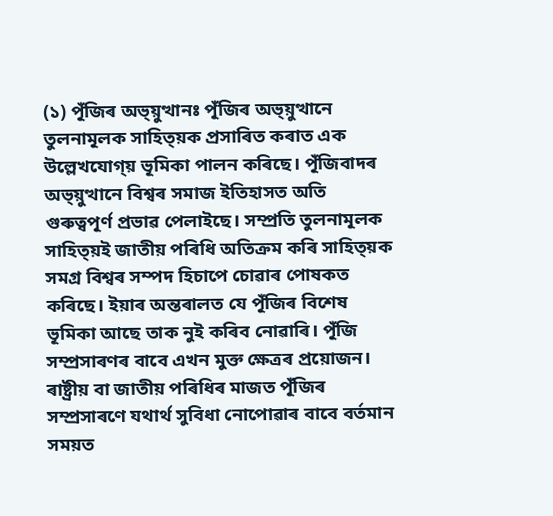(১) পূঁজিৰ অভ্য়ুত্থানঃ পূঁজিৰ অভ্য়ুত্থানে তুলনামূলক সাহিত্য়ক প্ৰসাৰিত কৰাত এক উল্লেখযোগ্য় ভূমিকা পালন কৰিছে। পূঁজিবাদৰ অভ্য়ুত্থানে বিশ্বৰ সমাজ ইতিহাসত অতি গুৰুত্বপূৰ্ণ প্ৰভাৱ পেলাইছে। সম্প্ৰতি তুলনামূলক সাহিত্য়ই জাতীয় পৰিধি অতিক্ৰম কৰি সাহিত্য়ক সমগ্ৰ বিশ্বৰ সম্পদ হিচাপে চোৱাৰ পোষকত কৰিছে। ইয়াৰ অন্তৰালত যে পূঁজিৰ বিশেষ ভূমিকা আছে তাক নুই কৰিব নোৱাৰি। পূঁজি সম্প্ৰসাৰণৰ বাবে এখন মুক্ত ক্ষেত্ৰৰ প্ৰয়োজন। ৰাষ্ট্ৰীয় বা জাতীয় পৰিধিৰ মাজত পূঁজিৰ সম্প্ৰসাৰণে যথাৰ্থ সুবিধা নোপোৱাৰ বাবে বৰ্তমান সময়ত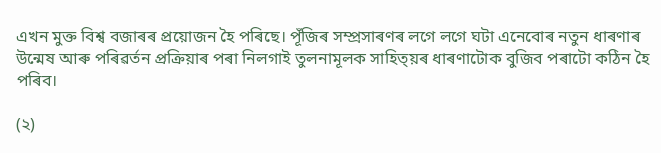এখন মুক্ত বিশ্ব বজাৰৰ প্ৰয়োজন হৈ পৰিছে। পূঁজিৰ সম্প্ৰসাৰণৰ লগে লগে ঘটা এনেবোৰ নতুন ধাৰণাৰ উন্মেষ আৰু পৰিৱৰ্তন প্ৰক্ৰিয়াৰ পৰা নিলগাই তুলনামূলক সাহিত্য়ৰ ধাৰণাটোক বুজিব পৰাটো কঠিন হৈ পৰিব।

(২)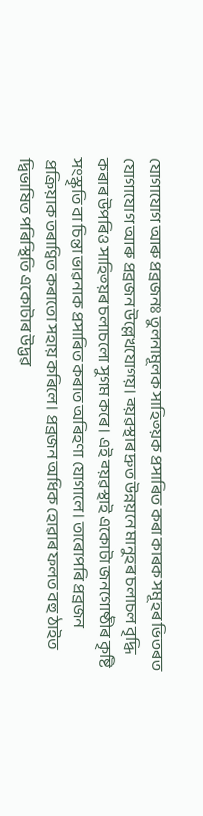যোগাযোগ আৰু প্ৰব্ৰজনঃ তুলনামূলক সাহিত্য়ক প্ৰসাৰিত কৰা কাৰক সমূহৰ ভিতৰত যোগাযোগ আৰু প্ৰব্ৰজন উল্লেখযোগ্য়। ব্য়ৱস্থাৰ দ্ৰুত উন্নয়নে মানুহৰ চলাচল বৃদ্ধি কৰাৰ উপৰিও সাহিত্য়ৰ চলাচলো সুগম কৰে। এই ব্য়ৱস্থাই একোটা জনগোষ্ঠীৰ কৃষ্টি সংস্কৃতি বা চিন্তা ভাৱনাক প্ৰসাৰিত কৰাত অৰিহণা যোগালে। তাৰোপৰি প্ৰব্ৰজন প্ৰক্ৰিয়াক তৰাণ্বিত কৰাতো সহায় কৰিলে। প্ৰব্ৰজন অধিক হোৱাৰ ফলত বহু ঠাইত দ্বিভাষিত পৰিস্থিতি একোটাৰ উদ্ভৱ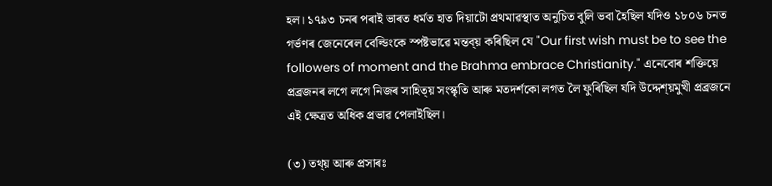হল। ১৭৯৩ চনৰ পৰাই ভাৰত ধৰ্মত হাত দিয়াটো প্ৰথমাৱস্থাত অনুচিত বুলি ভবা হৈছিল যদিও ১৮০৬ চনত গৰ্ভণৰ জেনেৰেল বেল্ডিংকে স্পষ্টভাৱে মন্তব্য় কৰিছিল যে "Our first wish must be to see the followers of moment and the Brahma embrace Christianity." এনেবোৰ শক্তিয়ে প্ৰব্ৰজনৰ লগে লগে নিজৰ সাহিত্য় সংস্কৃতি আৰু মতদৰ্শকো লগত লৈ ফুৰিছিল যদি উদ্দেশ্য়মুখী প্ৰব্ৰজনে এই ক্ষেত্ৰত অধিক প্ৰভাৱ পেলাইছিল।

(৩) তথ্য় আৰু প্ৰসাৰঃ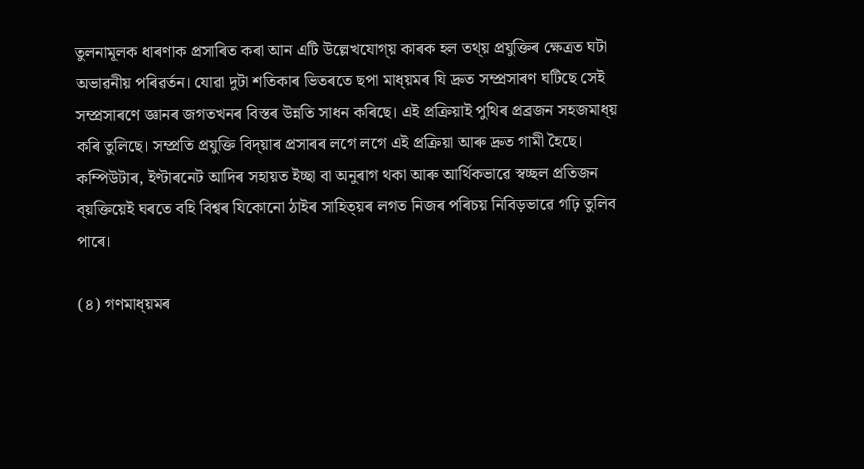তুলনামূলক ধাৰণাক প্ৰসাৰিত কৰা আন এটি উল্লেখযোগ্য় কাৰক হল তথ্য় প্ৰযুক্তিৰ ক্ষেত্ৰত ঘটা অভাৱনীয় পৰিৱৰ্তন। যোৱা দুটা শতিকাৰ ভিতৰতে ছপা মাধ্য়মৰ যি দ্ৰুত সম্প্ৰসাৰণ ঘটিছে সেই সম্প্ৰসাৰণে জ্ঞানৰ জগতখনৰ বিস্তৰ উন্নতি সাধন কৰিছে। এই প্ৰক্ৰিয়াই পুথিৰ প্ৰব্ৰজন সহজমাধ্য় কৰি তুলিছে। সম্প্ৰতি প্ৰযুক্তি বিদ্য়াৰ প্ৰসাৰৰ লগে লগে এই প্ৰক্ৰিয়া আৰু দ্ৰুত গামী হৈছে। কম্পিউটাৰ, ইণ্টাৰনেট আদিৰ সহায়ত ইচ্ছা বা অনুৰাগ থকা আৰু আৰ্থিকভাৱে স্বচ্ছল প্ৰতিজন ব্য়ক্তিয়েই ঘৰতে বহি বিশ্বৰ যিকোনো ঠাইৰ সাহিত্য়ৰ লগত নিজৰ পৰিচয় নিবিড়ভাৱে গঢ়ি তুলিব পাৰে।

(৪) গণমাধ্য়মৰ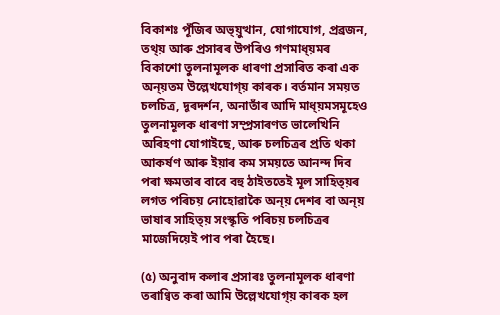বিকাশঃ পূঁজিৰ অভ্য়ুত্থান, যোগাযোগ, প্ৰব্ৰজন, তথ্য় আৰু প্ৰসাৰৰ উপৰিও গণমাধ্য়মৰ বিকাশো তুলনামূলক ধাৰণা প্ৰসাৰিত কৰা এক অন্য়তম উল্লেখযোগ্য় কাৰক। বৰ্তমান সময়ত চলচিত্ৰ, দূৰদৰ্শন, অনাতাঁৰ আদি মাধ্য়মসমূহেও  তুলনামূলক ধাৰণা সম্প্ৰসাৰণত ভালেখিনি অৰিহণা যোগাইছে, আৰু চলচিত্ৰৰ প্ৰতি থকা আকৰ্ষণ আৰু ইয়াৰ কম সময়তে আনন্দ দিব পৰা ক্ষমতাৰ বাবে বহু ঠাইততেই মূল সাহিত্য়ৰ লগত পৰিচয় নোহোৱাকৈ অন্য় দেশৰ বা অন্য় ভাষাৰ সাহিত্য় সংস্কৃতি পৰিচয় চলচিত্ৰৰ মাজেদিয়েই পাব পৰা হৈছে।

(৫) অনুবাদ কলাৰ প্ৰসাৰঃ তুলনামূলক ধাৰণা তৰাণ্বিত কৰা আমি উল্লেখযোগ্য় কাৰক হল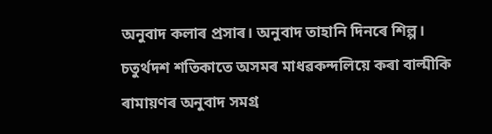অনুবাদ কলাৰ প্ৰসাৰ। অনুবাদ তাহানি দিনৰে শিল্প। চতুৰ্থদশ শতিকাতে অসমৰ মাধৱকন্দলিয়ে কৰা বাল্মীকি ৰামায়ণৰ অনুবাদ সমগ্ৰ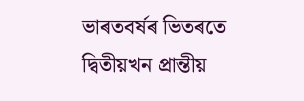ভাৰতবৰ্ষৰ ভিতৰতে দ্বিতীয়খন প্ৰান্তীয়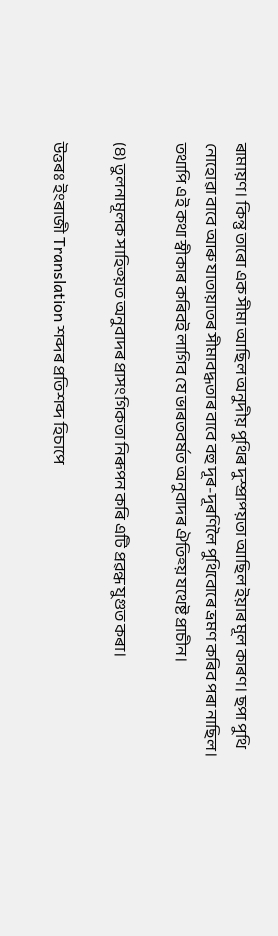ৰামায়ণ। কিন্তু তাৰো এক সীমা আছিল অনুদীয় পুথিৰ দুস্প্ৰাপ্য়তা আছিল ইয়াৰ মূল কাৰণ। ছপা পুথি নোহোৱা বাবে আৰু যাতায়াতৰ সীমাবদ্ধতাৰ বাবে বহু দূৰ-দূৰণিলৈ পুথিবোৰে ভ্ৰমণ কৰিব পৰা নাছিল। তথাপি এই কথা স্বীকাৰ কৰিবই লাগিব যে ভাৰতবৰ্ষত অনুবাদৰ ঐতিহ্য় যথেষ্ট প্ৰাচীন।

(৪) তুলনামূলক সাহিত্য়ত অনুবাদৰ প্ৰাসংগিকতা নিৰূপন কৰি এটি প্ৰৱন্ধ যুগুত কৰা।

উত্তৰঃ ইংৰাজী Translation শব্দৰ প্ৰতিশব্দ হিচাপে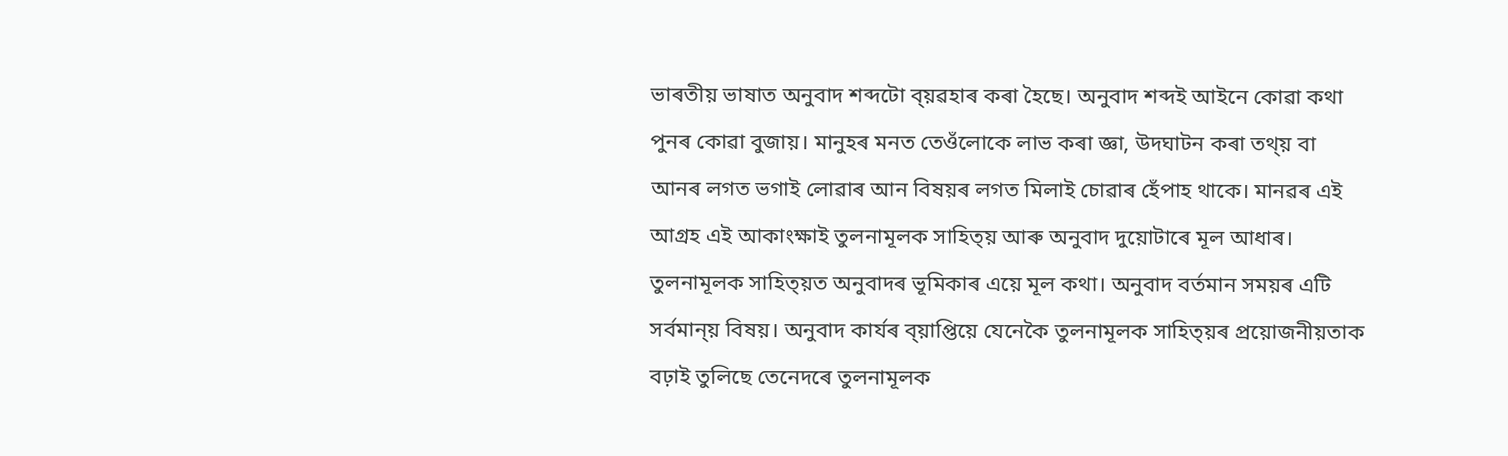ভাৰতীয় ভাষাত অনুবাদ শব্দটো ব্য়ৱহাৰ কৰা হৈছে। অনুবাদ শব্দই আইনে কোৱা কথা পুনৰ কোৱা বুজায়। মানুহৰ মনত তেওঁলোকে লাভ কৰা জ্ঞা, উদঘাটন কৰা তথ্য় বা আনৰ লগত ভগাই লোৱাৰ আন বিষয়ৰ লগত মিলাই চোৱাৰ হেঁপাহ থাকে। মানৱৰ এই আগ্ৰহ এই আকাংক্ষাই তুলনামূলক সাহিত্য় আৰু অনুবাদ দুয়োটাৰে মূল আধাৰ। তুলনামূলক সাহিত্য়ত অনুবাদৰ ভূমিকাৰ এয়ে মূল কথা। অনুবাদ বৰ্তমান সময়ৰ এটি সৰ্বমান্য় বিষয়। অনুবাদ কাৰ্যৰ ব্য়াপ্তিয়ে যেনেকৈ তুলনামূলক সাহিত্য়ৰ প্ৰয়োজনীয়তাক বঢ়াই তুলিছে তেনেদৰে তুলনামূলক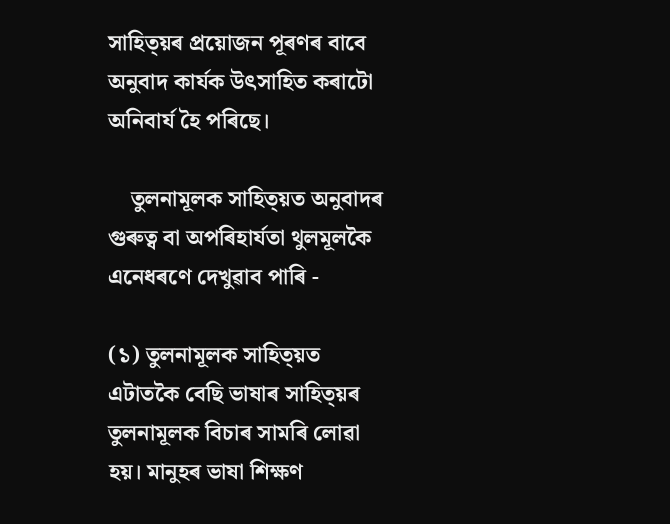সাহিত্য়ৰ প্ৰয়োজন পূৰণৰ বাবে অনুবাদ কাৰ্যক উৎসাহিত কৰাটো অনিবাৰ্য হৈ পৰিছে।

    তুলনামূলক সাহিত্য়ত অনুবাদৰ গুৰুত্ব বা অপৰিহাৰ্যতা থুলমূলকৈ এনেধৰণে দেখুৱাব পাৰি -

(১) তুলনামূলক সাহিত্য়ত এটাতকৈ বেছি ভাষাৰ সাহিত্য়ৰ তুলনামূলক বিচাৰ সামৰি লোৱা হয়। মানুহৰ ভাষা শিক্ষণ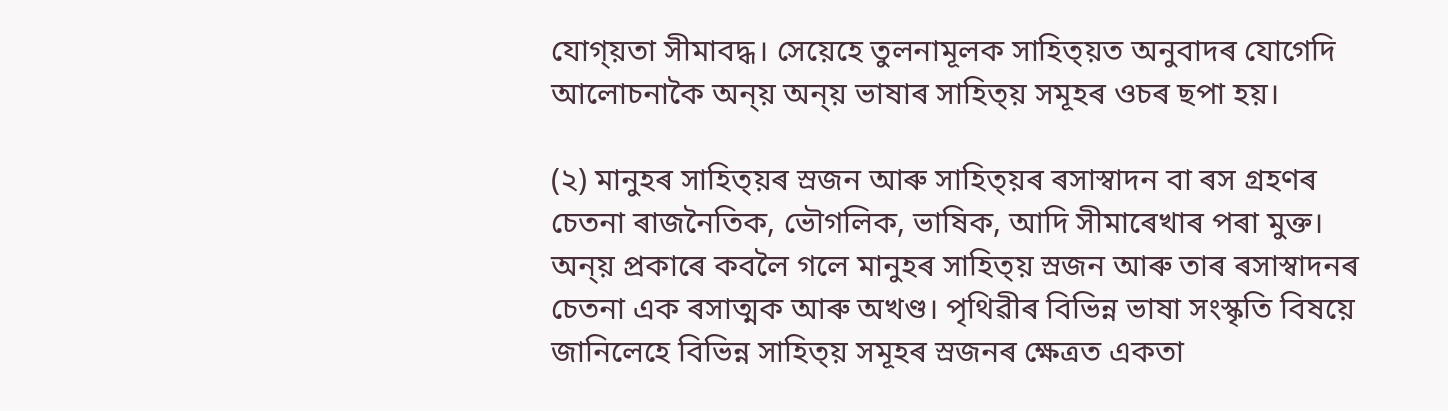যোগ্য়তা সীমাবদ্ধ। সেয়েহে তুলনামূলক সাহিত্য়ত অনুবাদৰ যোগেদি আলোচনাকৈ অন্য় অন্য় ভাষাৰ সাহিত্য় সমূহৰ ওচৰ ছপা হয়।

(২) মানুহৰ সাহিত্য়ৰ স্ৰজন আৰু সাহিত্য়ৰ ৰসাস্বাদন বা ৰস গ্ৰহণৰ চেতনা ৰাজনৈতিক, ভৌগলিক, ভাষিক, আদি সীমাৰেখাৰ পৰা মুক্ত। অন্য় প্ৰকাৰে কবলৈ গলে মানুহৰ সাহিত্য় স্ৰজন আৰু তাৰ ৰসাস্বাদনৰ চেতনা এক ৰসাত্মক আৰু অখণ্ড। পৃথিৱীৰ বিভিন্ন ভাষা সংস্কৃতি বিষয়ে জানিলেহে বিভিন্ন সাহিত্য় সমূহৰ স্ৰজনৰ ক্ষেত্ৰত একতা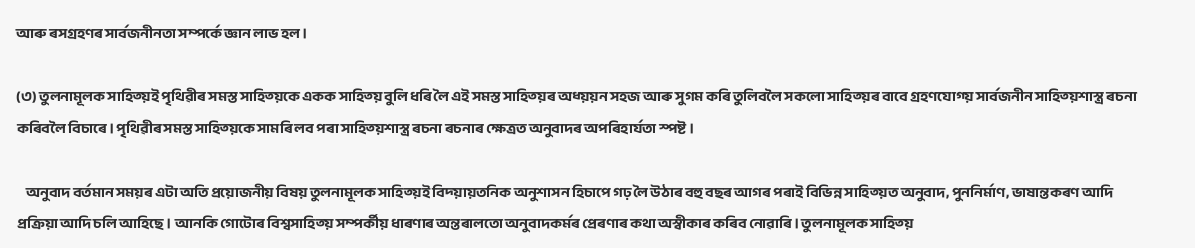আৰু ৰসগ্ৰহণৰ সাৰ্বজনীনতা সম্পৰ্কে জ্ঞান লাভ হল।

(৩) তুলনামূলক সাহিত্য়ই পৃথিৱীৰ সমস্ত সাহিত্য়কে একক সাহিত্য় বুলি ধৰি লৈ এই সমস্ত সাহিত্য়ৰ অধ্য়য়ন সহজ আৰু সুগম কৰি তুলিবলৈ সকলো সাহিত্য়ৰ বাবে গ্ৰহণযোগ্য় সাৰ্বজনীন সাহিত্য়শাস্ত্ৰ ৰচনা কৰিবলৈ বিচাৰে। পৃথিৱীৰ সমস্ত সাহিত্য়কে সামৰি লব পৰা সাহিত্য়শাস্ত্ৰ ৰচনা ৰচনাৰ ক্ষেত্ৰত অনুবাদৰ অপৰিহাৰ্যতা স্পষ্ট।

    অনুবাদ বৰ্তমান সময়ৰ এটা অতি প্ৰয়োজনীয় বিষয় তুলনামূলক সাহিত্য়ই বিদ্য়ায়তনিক অনুশাসন হিচাপে গঢ় লৈ উঠাৰ বহু বছৰ আগৰ পৰাই বিভিন্ন সাহিত্য়ত অনুবাদ, পুননিৰ্মাণ, ভাষান্তকৰণ আদি প্ৰক্ৰিয়া আদি চলি আহিছে। আনকি গোটোৰ বিশ্বসাহিত্য় সম্পৰ্কীয় ধাৰণাৰ অন্তৰালতো অনুবাদকৰ্মৰ প্ৰেৰণাৰ কথা অস্বীকাৰ কৰিব নোৱাৰি। তুলনামূলক সাহিত্য়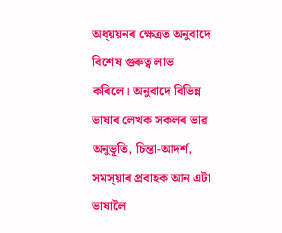অধ্য়য়নৰ ক্ষেত্ৰত অনুবাদে বিশেষ গুৰুত্ব লাভ কৰিলে। অনুবাদে বিভিন্ন ভাষাৰ লেখক সকলৰ ভাৱ অনুভূতি, চিন্তা-আদৰ্শ, সমস্য়াৰ প্ৰবাহক আন এটা ভাষালৈ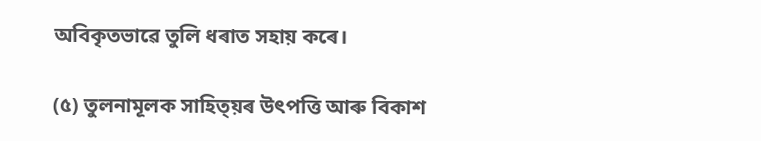অবিকৃতভাৱে তুলি ধৰাত সহায় কৰে।

(৫) তুলনামূলক সাহিত্য়ৰ উৎপত্তি আৰু বিকাশ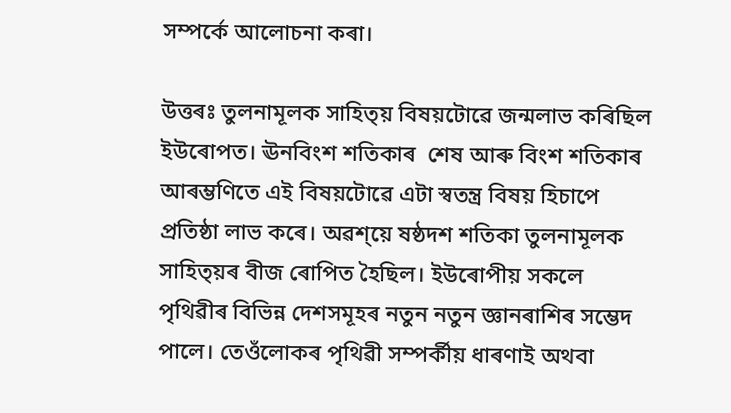সম্পৰ্কে আলোচনা কৰা।

উত্তৰঃ তুলনামূলক সাহিত্য় বিষয়টোৱে জন্মলাভ কৰিছিল ইউৰোপত। ঊনবিংশ শতিকাৰ  শেষ আৰু বিংশ শতিকাৰ আৰম্ভণিতে এই বিষয়টোৱে এটা স্বতন্ত্ৰ বিষয় হিচাপে প্ৰতিষ্ঠা লাভ কৰে। অৱশ্য়ে ষষ্ঠদশ শতিকা তুলনামূলক সাহিত্য়ৰ বীজ ৰোপিত হৈছিল। ইউৰোপীয় সকলে পৃথিৱীৰ বিভিন্ন দেশসমূহৰ নতুন নতুন জ্ঞানৰাশিৰ সম্ভেদ পালে। তেওঁলোকৰ পৃথিৱী সম্পৰ্কীয় ধাৰণাই অথবা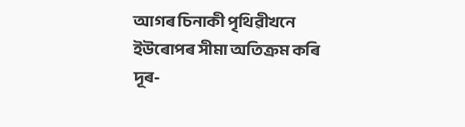আগৰ চিনাকী পৃথিৱীখনে ইউৰোপৰ সীমা অতিক্ৰম কৰি দূৰ-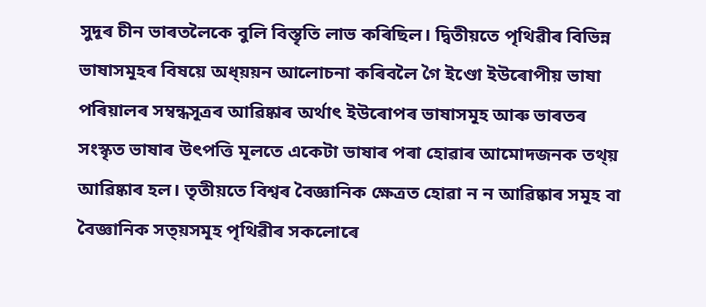সুদূৰ চীন ভাৰতলৈকে বুলি বিস্তৃতি লাভ কৰিছিল। দ্বিতীয়তে পৃথিৱীৰ বিভিন্ন ভাষাসমূহৰ বিষয়ে অধ্য়য়ন আলোচনা কৰিবলৈ গৈ ইণ্ডো ইউৰোপীয় ভাষা পৰিয়ালৰ সম্বন্ধসূত্ৰৰ আৱিষ্কাৰ অৰ্থাৎ ইউৰোপৰ ভাষাসমূহ আৰু ভাৰতৰ সংস্কৃত ভাষাৰ উৎপত্তি মূলতে একেটা ভাষাৰ পৰা হোৱাৰ আমোদজনক তথ্য় আৱিষ্কাৰ হল। তৃতীয়তে বিশ্বৰ বৈজ্ঞানিক ক্ষেত্ৰত হোৱা ন ন আৱিষ্কাৰ সমূহ বা বৈজ্ঞানিক সত্য়সমূহ পৃথিৱীৰ সকলোৰে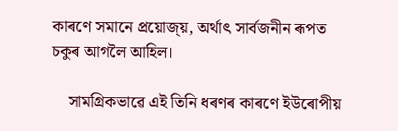কাৰণে সমানে প্ৰয়োজ্য়, অৰ্থাৎ সাৰ্বজনীন ৰূপত চকুৰ আগলৈ আহিল।

    সামগ্ৰিকভাৱে এই তিনি ধৰণৰ কাৰণে ইউৰোপীয়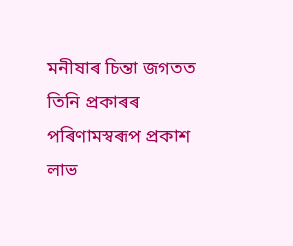মনীষাৰ চিন্তা জগতত তিনি প্ৰকাৰৰ পৰিণামস্বৰূপ প্ৰকাশ লাভ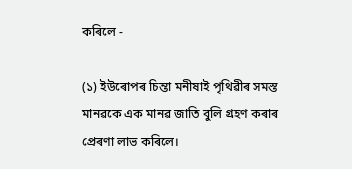কৰিলে -

(১) ইউৰোপৰ চিন্তা মনীষাই পৃথিৱীৰ সমস্ত মানৱকে এক মানৱ জাতি বুলি গ্ৰহণ কৰাৰ প্ৰেৰণা লাভ কৰিলে।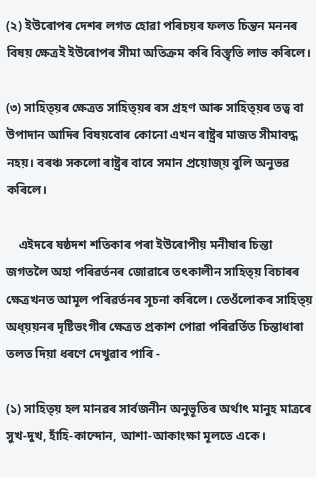(২) ইউৰোপৰ দেশৰ লগত হোৱা পৰিচয়ৰ ফলত চিন্তন মননৰ বিষয় ক্ষেত্ৰই ইউৰোপৰ সীমা অতিক্ৰম কৰি বিস্তৃতি লাভ কৰিলে।

(৩) সাহিত্য়ৰ ক্ষেত্ৰত সাহিত্য়ৰ ৰস গ্ৰহণ আৰু সাহিত্য়ৰ তত্ব বা উপাদান আদিৰ বিষয়বোৰ কোনো এখন ৰাষ্ট্ৰৰ মাজত সীমাবদ্ধ নহয়। বৰঞ্চ সকলো ৰাষ্ট্ৰৰ বাবে সমান প্ৰয়োজ্য় বুলি অনুভৱ কৰিলে।

    এইদৰে ষষ্ঠদশ শতিকাৰ পৰা ইউৰোপীয় মনীষাৰ চিন্তা জগতলৈ অহা পৰিৱৰ্তনৰ জোৱাৰে তৎকালীন সাহিত্য় বিচাৰৰ ক্ষেত্ৰখনত আমূল পৰিৱৰ্তনৰ সূচনা কৰিলে। তেওঁলোকৰ সাহিত্য় অধ্য়য়নৰ দৃষ্টিভংগীৰ ক্ষেত্ৰত প্ৰকাশ পোৱা পৰিৱৰ্তিত চিন্তাধাৰা তলত দিয়া ধৰণে দেখুৱাব পাৰি -

(১) সাহিত্য় হল মানৱৰ সাৰ্বজনীন অনুভূতিৰ অৰ্থাৎ মানুহ মাত্ৰৰে সুখ-দুখ, হাঁহি-কান্দোন, আশা-আকাংক্ষা মূলতে একে।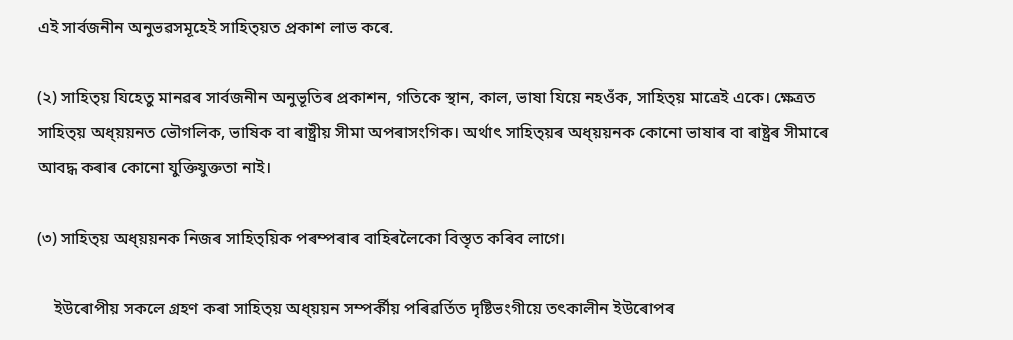এই সাৰ্বজনীন অনুভৱসমূহেই সাহিত্য়ত প্ৰকাশ লাভ কৰে.

(২) সাহিত্য় যিহেতু মানৱৰ সাৰ্বজনীন অনুভূতিৰ প্ৰকাশন, গতিকে স্থান, কাল, ভাষা যিয়ে নহওঁক, সাহিত্য় মাত্ৰেই একে। ক্ষেত্ৰত সাহিত্য় অধ্য়য়নত ভৌগলিক, ভাষিক বা ৰাষ্ট্ৰীয় সীমা অপৰাসংগিক। অৰ্থাৎ সাহিত্য়ৰ অধ্য়য়নক কোনো ভাষাৰ বা ৰাষ্ট্ৰৰ সীমাৰে আবদ্ধ কৰাৰ কোনো যুক্তিযুক্ততা নাই।

(৩) সাহিত্য় অধ্য়য়নক নিজৰ সাহিত্য়িক পৰম্পৰাৰ বাহিৰলৈকো বিস্তৃত কৰিব লাগে।

    ইউৰোপীয় সকলে গ্ৰহণ কৰা সাহিত্য় অধ্য়য়ন সম্পৰ্কীয় পৰিৱৰ্তিত দৃষ্টিভংগীয়ে তৎকালীন ইউৰোপৰ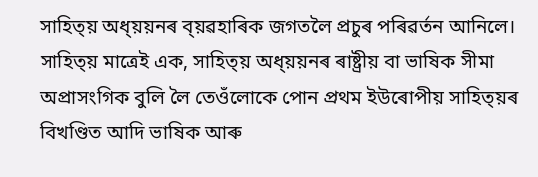সাহিত্য় অধ্য়য়নৰ ব্য়ৱহাৰিক জগতলৈ প্ৰচুৰ পৰিৱৰ্তন আনিলে। সাহিত্য় মাত্ৰেই এক, সাহিত্য় অধ্য়য়নৰ ৰাষ্ট্ৰীয় বা ভাষিক সীমা অপ্ৰাসংগিক বুলি লৈ তেওঁলোকে পোন প্ৰথম ইউৰোপীয় সাহিত্য়ৰ বিখণ্ডিত আদি ভাষিক আৰু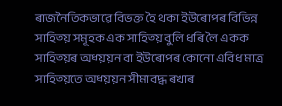ৰাজনৈতিকভাৱে বিভক্ত হৈ থকা ইউৰোপৰ বিভিন্ন সাহিত্য় সমূহক এক সাহিত্য় বুলি ধৰি লৈ একক সাহিত্য়ৰ অধ্য়য়ন বা ইউৰোপৰ কোনো এবিধ মাত্ৰ সাহিত্য়তে অধ্য়য়ন সীমাবদ্ধ ৰখাৰ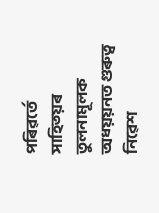পৰিৱৰ্তে সাহিত্য়ৰ তুলনামূলক অধ্য়য়নত গুৰুত্ব নিৱেশ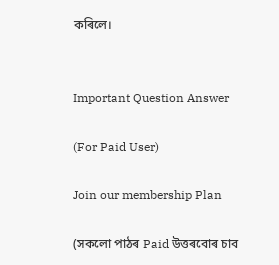কৰিলে।


Important Question Answer

(For Paid User)

Join our membership Plan

(সকলো পাঠৰ Paid উত্তৰবোৰ চাব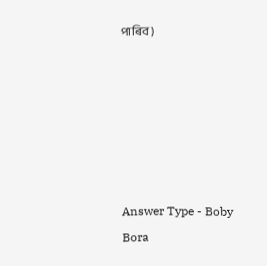পাৰিব)






Answer Type - Boby Bora